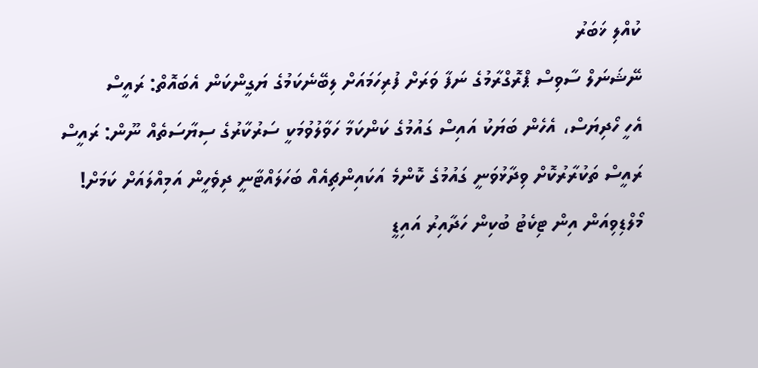ކުއްލި ޚަބަރު
ނޭޝަނަލް ސާވިސް ޕްރޮގްރާމުގެ ނަފާ ވަރަށް ފުރިހަމައަށް ލިބޭނެކަމުގެ ޔަގީންކަން އެބައޮތް: ރައީސް
އެހީ ހޯދިޔަސް، އެހެން ބަޔަކު އައިސް ގައުމުގެ ކަންކަމާ ހަވާލުވުމަކީ ސަރުކާރުގެ ސިޔާސަތެއް ނޫން: ރައީސް
ރައީސް ތަކުރާރުކޮށް ވިދާޅުވަނީ ގައުމުގެ ކޮންމެ އަކައިންޗިއެއް ބަހަލައްޓާނީ ދިވެހީން އަމިއްލައަށް ކަމަށް!
މޯލްޑިވިއަން އިން ޓިކެޓު ބުކިން ހަދާއިރު އައިޑީ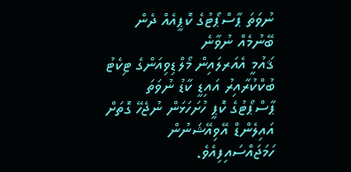ނުވަތަ ޕާސްޕޯޓުގެ ކޮޕީއެއް ދެން ބޭނުމެއް ނުވާނެ
ޤައުމީ އެއަރލައިން މޯލްޑިވިއަންގެ ޓިކެޓު ބުކްކުރާއިރު އައިޑީ ކާޑު ނުވަތަ ޕާސްޕޯޓުގެ ކޮޕީ ހުށަހަޅަން ނުޖެހޭ ގޮތަށް އައިލެންޑް އޭވިއޭޝަނުން ހަމަޖައްސައިފިއެވެ.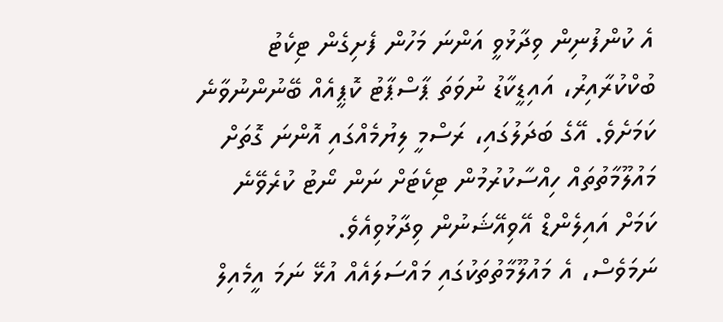އެ ކުންފުނިން ވިދާޅުވީ އަންނަ މަހުން ފެށިގެން ޓިކެޓު ބުކްކުރާއިރު، އައިޑީކާޑު ނުވަތަ ޕާސްޕާޓު ކޮޕީއެއް ބޭނުންނުވާނެ ކަމަށެވެ. އޭގެ ބަދަލުގައި، ރަސްމީ ލިޔުމެއްގައި އޮންނަ ގޮތަށް މައުލޫމާތުތައް ހިއްސާކުރުމުން ޓިކެޓަށް ނަން ނޯޓު ކުރެވޭނެ ކަމަށް އައިލެންޑް އޭވިއޭޝަނުން ވިދާޅުވިއެވެ.
ނަމަވެސް، އެ މައުލޫމާތުތަކުގައި މައްސަލައެއް އުޅޭ ނަމަ އީމެއިލް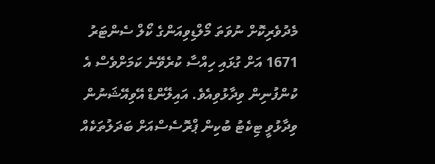މެދުވެރިކޮށް ނުވަތަ މޯލްޑިވިއަންގެ ކޯލް ސެންޓަރު 1671 އަށް ގުޅައި ހިއްސާ ކުރެވޭނެ ކަމަށްވެސް އެ ކުންފުނިން ވިދާޅުވިއެވެ. އައިލޭންޑް އޭވިއޭޝަނުން ވިދާޅުވީ ޓިކެޓު ބުކިން ޕްރޮސެސްއަށް ބަދަލުތަކެއް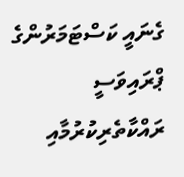ގެނައީ ކަސްޓަމަރުންގެ ޕްރައިވަސީ ރައްކާތެރިކުރުމާއި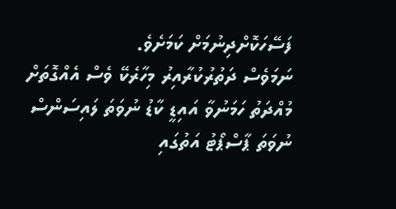ފަސޭހަކޮށްދިނުމަށް ކަމަށެވެ.
ނަމަވެސް ދަތުރުކުރާއިރު މިހާރެކޭ ވެސް އެއްގޮތަށް މުއްދަތު ހަމަނުވާ އައިޑީ ކާޑު ނުވަތަ ލައިސަންސް ނުވަތަ ޕާސްޕޯޓު އަތުގައި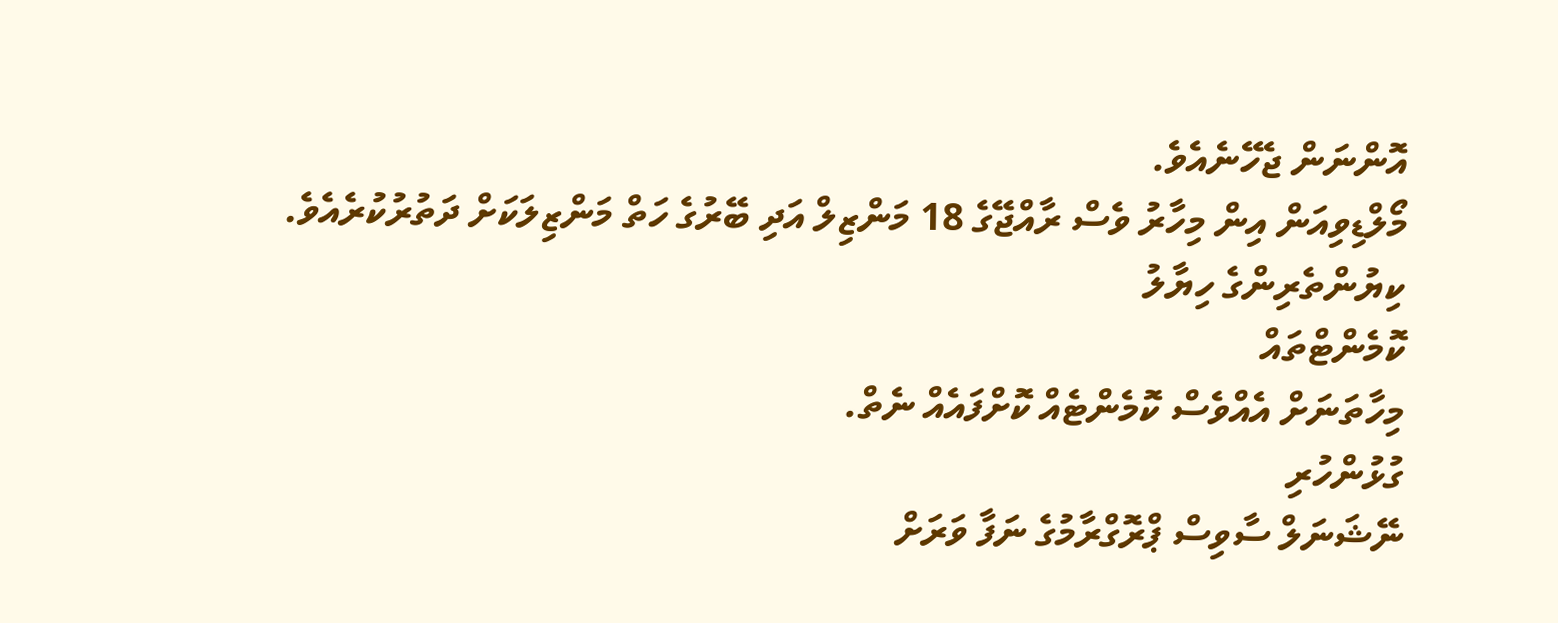އޮންނަން ޖެހޭނެއެވެ.
މޯލްޑިވިއަން އިން މިހާރު ވެސް ރާއްޖޭގެ 18 މަންޒިލް އަދި ބޭރުގެ ހަތް މަންޒިލަކަށް ދަތުރުކުރެއެވެ.
ކިޔުންތެރިންގެ ހިޔާލު
ކޮމެންޓްތައް
މިހާތަނަށް އެއްވެސް ކޮމެންޓެއް ކޮށްފައެއް ނެތް.
ގުޅުންހުރި
ނޭޝަނަލް ސާވިސް ޕްރޮގްރާމުގެ ނަފާ ވަރަށް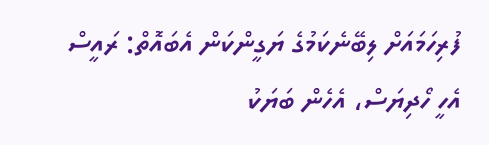ފުރިހަމައަށް ލިބޭނެކަމުގެ ޔަގީންކަން އެބައޮތް: ރައީސް
އެހީ ހޯދިޔަސް، އެހެން ބަޔަކު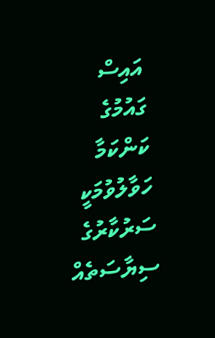އައިސް ގައުމުގެ ކަންކަމާ ހަވާލުވުމަކީ ސަރުކާރުގެ ސިޔާސަތެއް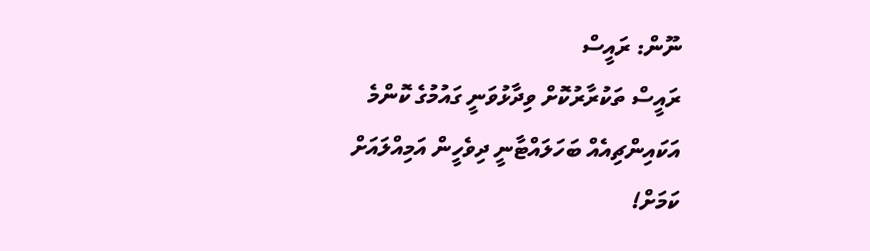ނޫން: ރައީސް
ރައީސް ތަކުރާރުކޮށް ވިދާޅުވަނީ ގައުމުގެ ކޮންމެ އަކައިންޗިއެއް ބަހަލައްޓާނީ ދިވެހީން އަމިއްލައަށް ކަމަށް!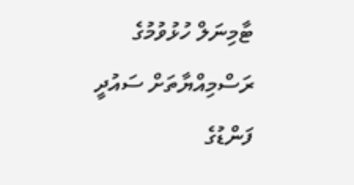ޓާމިނަލް ހުޅުވުމުގެ ރަސްމިއްޔާތަށް ސައުދީ ފަންޑުގެ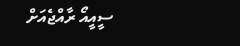ސީއީއޯ ރާއްޖެއަށް